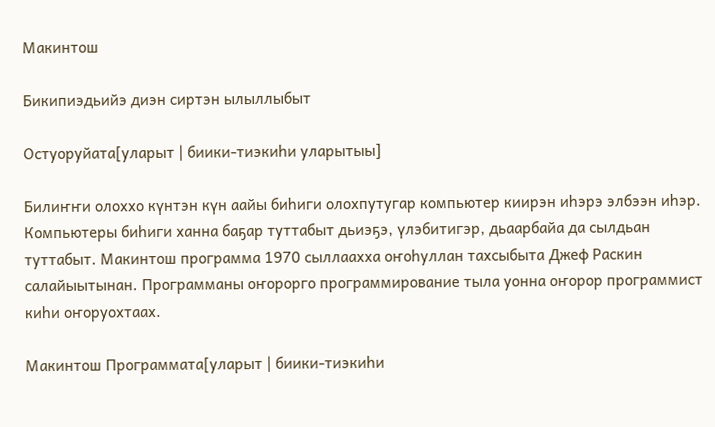Макинтош

Бикипиэдьийэ диэн сиртэн ылыллыбыт

Остуоруйата[уларыт | биики-тиэкиһи уларытыы]

Билиҥҥи олоххо күнтэн күн аайы биһиги олохпутугар компьютер киирэн иһэрэ элбээн иһэр. Компьютеры биһиги ханна баҕар туттабыт дьиэҕэ, үлэбитигэр, дьаарбайа да сылдьан туттабыт. Макинтош программа 1970 сыллаахха оҥоһуллан тахсыбыта Джеф Раскин салайыытынан. Программаны оҥорорго программирование тыла уонна оҥорор программист киһи оҥоруохтаах.

Макинтош Программата[уларыт | биики-тиэкиһи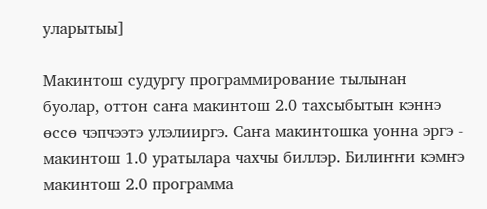уларытыы]

Макинтош судургу программирование тылынан буолар, оттон саҥа макинтош 2.0 тахсыбытын кэннэ өссө чэпчээтэ улэлииргэ. Саҥа макинтошка уонна эргэ - макинтош 1.0 уратылара чахчы биллэр. Билиҥҥи кэмҥэ макинтош 2.0 программа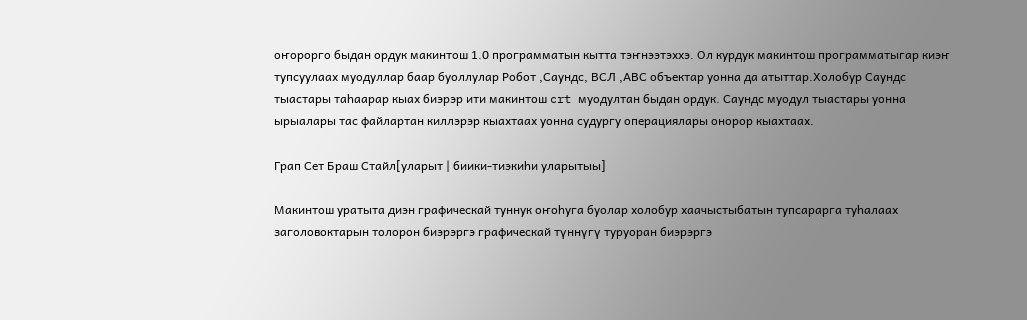оҥорорго быдан ордук макинтош 1.0 программатын кытта тэҥнээтэххэ. Ол курдук макинтош программатыгар киэҥ тупсуулаах муодуллар баар буоллулар Робот ,Саундс, ВСЛ ,АВС объектар уонна да атыттар.Холобур Саундс тыастары таһаарар кыах биэрэр ити макинтош crt муодултан быдан ордук. Саундс муодул тыастары уонна ырыалары тас файлартан киллэрэр кыахтаах уонна судургу операциялары онорор кыахтаах.

Грап Сет Браш Стайл[уларыт | биики-тиэкиһи уларытыы]

Макинтош уратыта диэн графическай туннук оҥоһуга буолар холобур хаачыстыбатын тупсарарга туһалаах заголовоктарын толорон биэрэргэ графическай түннүгү туруоран биэрэргэ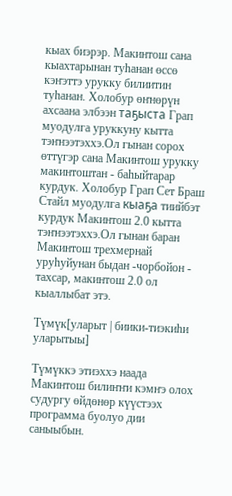кыах биэрэр. Макинтош сана кыахтарынан туһанан өссө кэҥэттэ урукку билиитин туһанан. Холобур өҥнөрүн ахсаана элбээн таҕыста Грап муодулга уруккуну кытта тэҥнээтэххэ.Ол гынан сорох өттүгэр сана Макинтош урукку макинтоштан - баһыйтарар курдук. Холобур Грап Сет Браш Стайл муодулга кыаҕа тиийбэт курдук Макинтош 2.0 кытта тэҥнээтэххэ.Ол гынан баран Макинтош трехмернай уруһуйунан быдан -чорбойон - тахсар, макинтош 2.0 ол кыаллыбат этэ.

Түмүк[уларыт | биики-тиэкиһи уларытыы]

Түмүккэ этиэххэ наада Макинтош билиҥҥи кэмҥэ олох судургу өйдөнөр күүстээх программа буолуо дии саныыбын.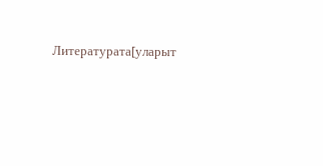Литературата[уларыт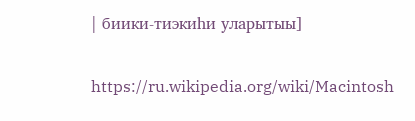| биики-тиэкиһи уларытыы]

https://ru.wikipedia.org/wiki/Macintosh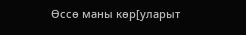Өссө маны көр[уларыт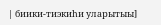| биики-тиэкиһи уларытыы]